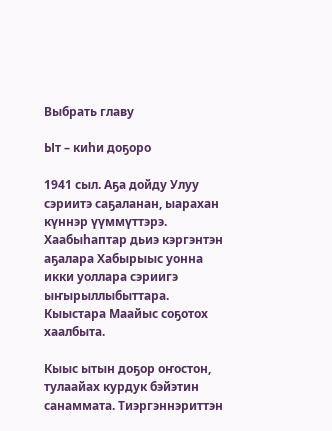Выбрать главу

Ыт – киһи доҕоро

1941 сыл. Аҕа дойду Улуу сэриитэ саҕаланан, ыарахан күннэр үүммүттэрэ. Хаабыһаптар дьиэ кэргэнтэн аҕалара Хабырыыс уонна икки уоллара сэриигэ ыҥырыллыбыттара. Кыыстара Маайыс соҕотох хаалбыта.

Кыыс ытын доҕор оҥостон, тулаайах курдук бэйэтин санаммата. Тиэргэннэриттэн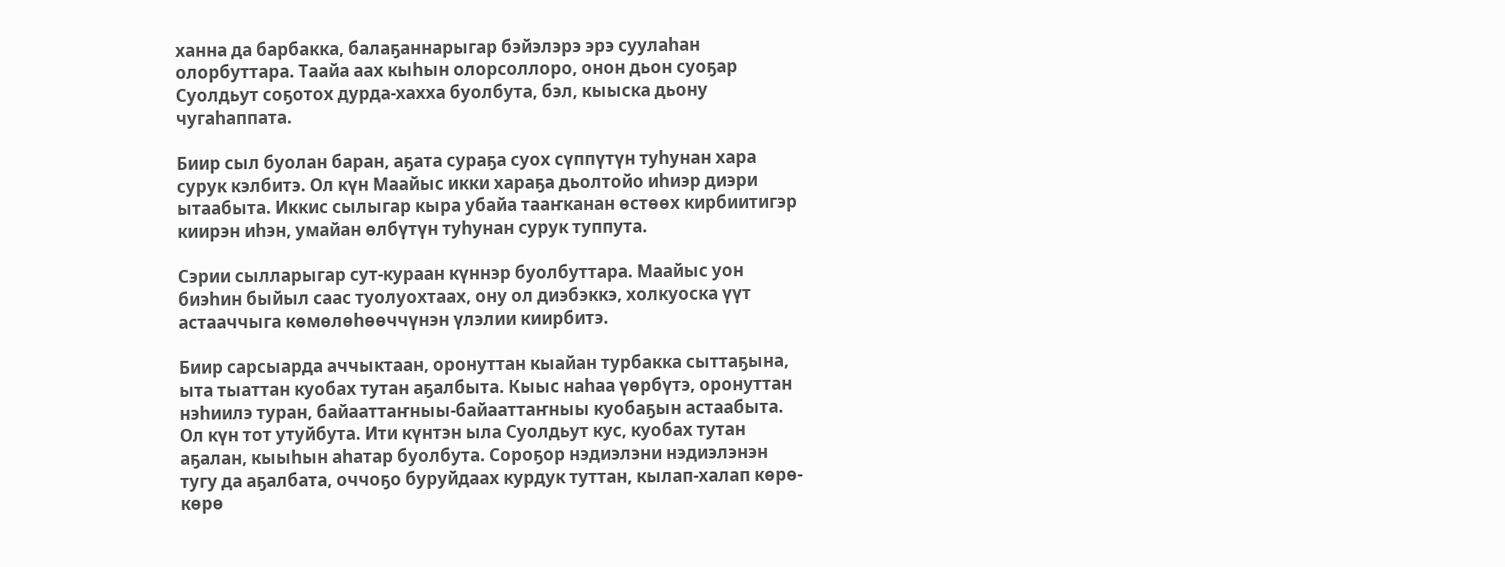ханна да барбакка, балаҕаннарыгар бэйэлэрэ эрэ суулаһан олорбуттара. Таайа аах кыһын олорсоллоро, онон дьон суоҕар Суолдьут соҕотох дурда-хахха буолбута, бэл, кыыска дьону чугаһаппата.

Биир сыл буолан баран, аҕата сураҕа суох сүппүтүн туһунан хара сурук кэлбитэ. Ол күн Маайыс икки хараҕа дьолтойо иһиэр диэри ытаабыта. Иккис сылыгар кыра убайа тааҥканан өстөөх кирбиитигэр киирэн иһэн, умайан өлбүтүн туһунан сурук туппута.

Сэрии сылларыгар сут-кураан күннэр буолбуттара. Маайыс уон биэһин быйыл саас туолуохтаах, ону ол диэбэккэ, холкуоска үүт астааччыга көмөлөһөөччүнэн үлэлии киирбитэ.

Биир сарсыарда аччыктаан, оронуттан кыайан турбакка сыттаҕына, ыта тыаттан куобах тутан аҕалбыта. Кыыс наһаа үөрбүтэ, оронуттан нэһиилэ туран, байааттаҥныы-байааттаҥныы куобаҕын астаабыта. Ол күн тот утуйбута. Ити күнтэн ыла Суолдьут кус, куобах тутан аҕалан, кыыһын аһатар буолбута. Сороҕор нэдиэлэни нэдиэлэнэн тугу да аҕалбата, оччоҕо буруйдаах курдук туттан, кылап-халап көрө-көрө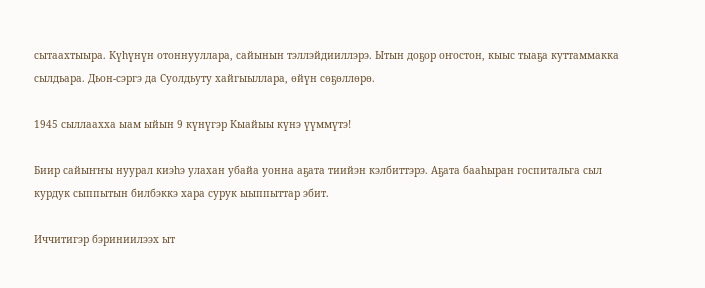сытаахтыыра. Күһүнүн отоннууллара, сайынын тэллэйдииллэрэ. Ытын доҕор оҥостон, кыыс тыаҕа куттаммакка сылдьара. Дьон-сэргэ да Суолдьуту хайгыыллара, өйүн сөҕөллөрө.

1945 сыллаахха ыам ыйын 9 күнүгэр Кыайыы күнэ үүммүтэ!

Биир сайыҥҥы нуурал киэһэ улахан убайа уонна аҕата тиийэн кэлбиттэрэ. Аҕата бааһыран госпитальга сыл курдук сыппытын билбэккэ хара сурук ыыппыттар эбит.

Иччитигэр бэриниилээх ыт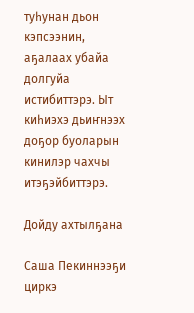туһунан дьон кэпсээнин, аҕалаах убайа долгуйа истибиттэрэ. Ыт киһиэхэ дьиҥнээх доҕор буоларын кинилэр чахчы итэҕэйбиттэрэ.

Дойду ахтылҕана

Саша Пекиннээҕи циркэ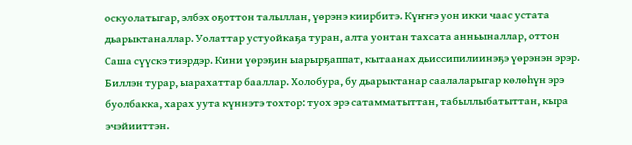оскуолатыгар, элбэх оҕоттон талыллан, үөрэнэ киирбитэ. Күҥҥэ уон икки чаас устата дьарыктаналлар. Уолаттар устуойкаҕа туран, алта уонтан тахсата анньыналлар, оттон Саша сүүскэ тиэрдэр. Кини үөрэҕин ыарырҕаппат, кытаанах дьиссипилиинэҕэ үөрэнэн эрэр. Биллэн турар, ыарахаттар бааллар. Холобура, бу дьарыктанар саалаларыгар көлөһүн эрэ буолбакка, харах уута күннэтэ тохтор: туох эрэ сатамматыттан, табыллыбатыттан, кыра эчэйииттэн.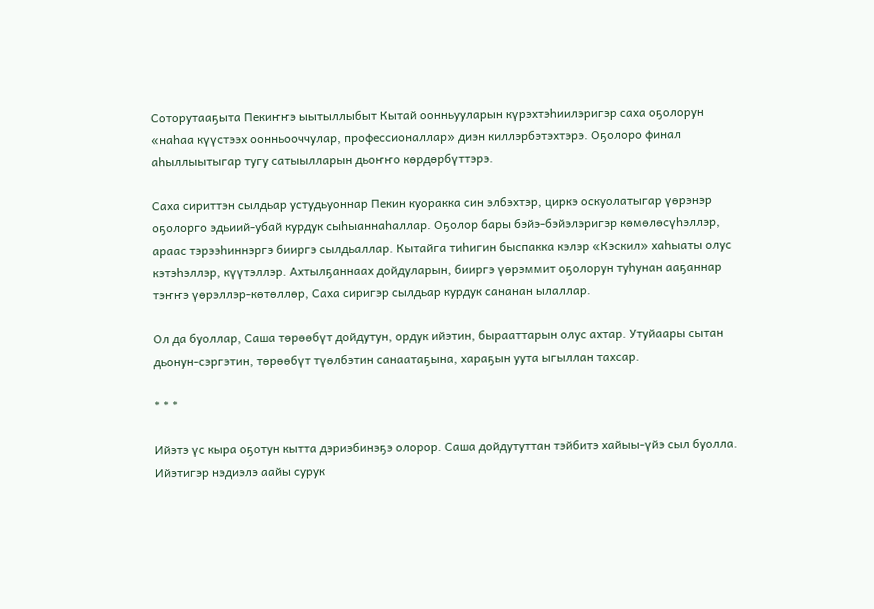Соторутааҕыта Пекиҥҥэ ыытыллыбыт Кытай оонньууларын күрэхтэһиилэригэр саха оҕолорун «наһаа күүстээх оонньооччулар, профессионаллар» диэн киллэрбэтэхтэрэ. Оҕолоро финал аһыллыытыгар тугу сатыылларын дьоҥҥо көрдөрбүттэрэ.

Саха сириттэн сылдьар устудьуоннар Пекин куоракка син элбэхтэр, циркэ оскуолатыгар үөрэнэр оҕолорго эдьиий-убай курдук сыһыаннаһаллар. Оҕолор бары бэйэ-бэйэлэригэр көмөлөсүһэллэр, араас тэрээһиннэргэ бииргэ сылдьаллар. Кытайга тиһигин быспакка кэлэр «Кэскил» хаһыаты олус кэтэһэллэр, күүтэллэр. Ахтылҕаннаах дойдуларын, бииргэ үөрэммит оҕолорун туһунан ааҕаннар тэҥҥэ үөрэллэр-көтөллөр, Саха сиригэр сылдьар курдук сананан ылаллар.

Ол да буоллар, Саша төрөөбүт дойдутун, ордук ийэтин, бырааттарын олус ахтар. Утуйаары сытан дьонун-сэргэтин, төрөөбүт түөлбэтин санаатаҕына, хараҕын уута ыгыллан тахсар.

* * *

Ийэтэ үс кыра оҕотун кытта дэриэбинэҕэ олорор. Саша дойдутуттан тэйбитэ хайыы-үйэ сыл буолла. Ийэтигэр нэдиэлэ аайы сурук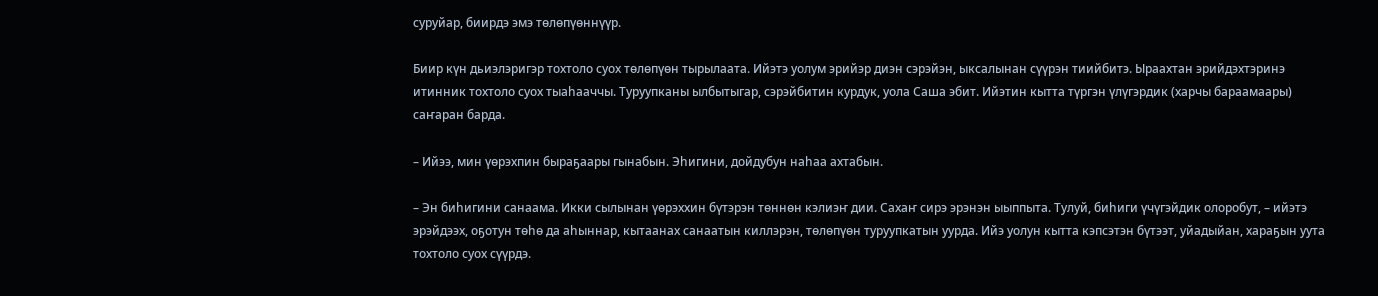суруйар, биирдэ эмэ төлөпүөннүүр.

Биир күн дьиэлэригэр тохтоло суох төлөпүөн тырылаата. Ийэтэ уолум эрийэр диэн сэрэйэн, ыксалынан сүүрэн тиийбитэ. Ыраахтан эрийдэхтэринэ итинник тохтоло суох тыаһааччы. Туруупканы ылбытыгар, сэрэйбитин курдук, уола Саша эбит. Ийэтин кытта түргэн үлүгэрдик (харчы бараамаары) саҥаран барда.

– Ийээ, мин үөрэхпин быраҕаары гынабын. Эһигини, дойдубун наһаа ахтабын.

– Эн биһигини санаама. Икки сылынан үөрэххин бүтэрэн төннөн кэлиэҥ дии. Сахаҥ сирэ эрэнэн ыыппыта. Тулуй, биһиги үчүгэйдик олоробут, – ийэтэ эрэйдээх, оҕотун төһө да аһыннар, кытаанах санаатын киллэрэн, төлөпүөн туруупкатын уурда. Ийэ уолун кытта кэпсэтэн бүтээт, уйадыйан, хараҕын уута тохтоло суох сүүрдэ.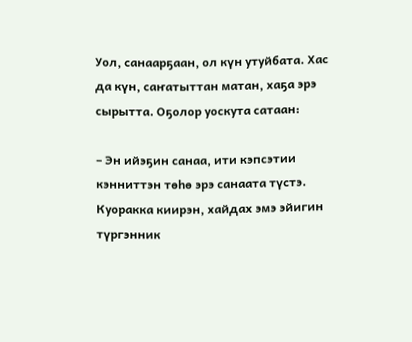Уол, санаарҕаан, ол күн утуйбата. Хас да күн, саҥатыттан матан, хаҕа эрэ сырытта. Оҕолор уоскута сатаан:

– Эн ийэҕин санаа, ити кэпсэтии кэнниттэн төһө эрэ санаата түстэ. Куоракка киирэн, хайдах эмэ эйигин түргэнник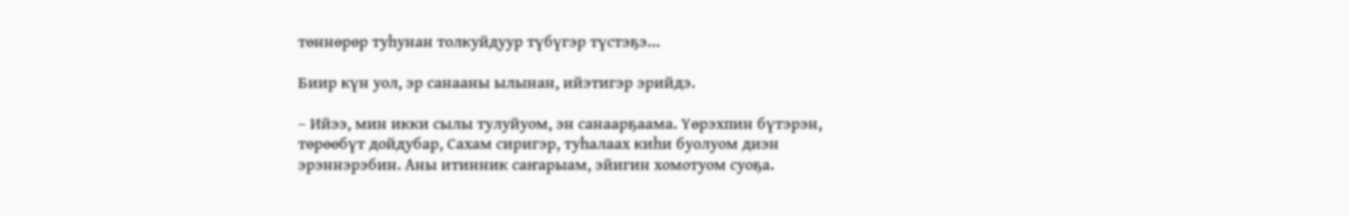төннөрөр туһунан толкуйдуур түбүгэр түстэҕэ…

Биир күн уол, эр санааны ылынан, ийэтигэр эрийдэ.

– Ийээ, мин икки сылы тулуйуом, эн санаарҕаама. Үөрэхпин бүтэрэн, төрөөбүт дойдубар, Сахам сиригэр, туһалаах киһи буолуом диэн эрэннэрэбин. Аны итинник саҥарыам, эйигин хомотуом суоҕа.